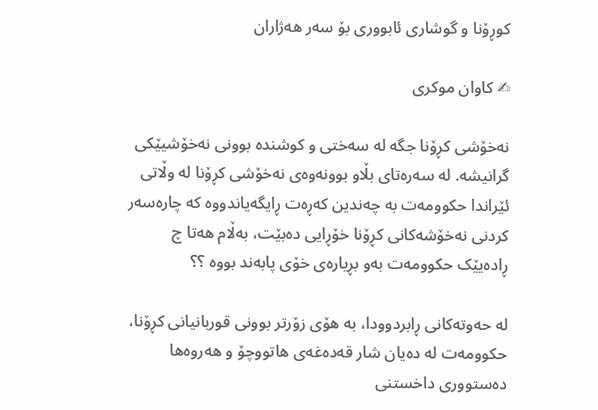کوڕۆنا و گوشاری ئابووری بۆ سەر هەژاران

✍ کاوان موکری

نەخۆشی کڕۆنا جگە لە سەختی و کوشندە بوونی نەخۆشیێکی گرانیشە. لە سەرەتای بڵاو بوونەوەی نەخۆشی کڕۆنا لە وڵاتی ئێراندا حکوومەت بە چەندین کەڕەت ڕایگەیاندووە کە چارەسەر کردنی نەخۆشەکانی کڕۆنا خۆڕایی دەبێت، بەڵام هەتا چ ڕادەیێک حکوومەت بەو بڕیارەی خۆی پابەند بووە ؟؟

لە حەوتەکانی ڕابردوودا، بە هۆی زۆرتر بوونی قوربانیانی کڕۆنا، حکوومەت لە دەیان شار قەدەغەی هاتووچۆ و هەروەها دەستووری داخستنی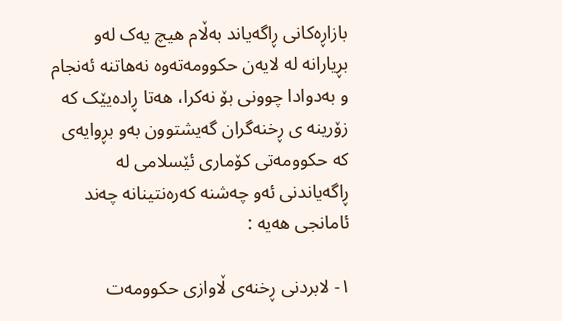بازاڕەکانی ڕاگەیاند بەڵام هیچ یەک لەو بڕیارانە لە لایەن حکوومەتەوە نەهاتنە ئەنجام و بەدوادا چوونی بۆ نەکرا، هەتا ڕادەیێک کە زۆرینە ی ڕخنەگران گەیشتوون بەو بڕوایەی کە حکوومەتی کۆماری ئێسلامی لە ڕاگەیاندنی ئەو چەشنە کەرەنتینانە چەند ئامانجی هەیە :

۱- لابردنی ڕخنەی ڵاوازی حکوومەت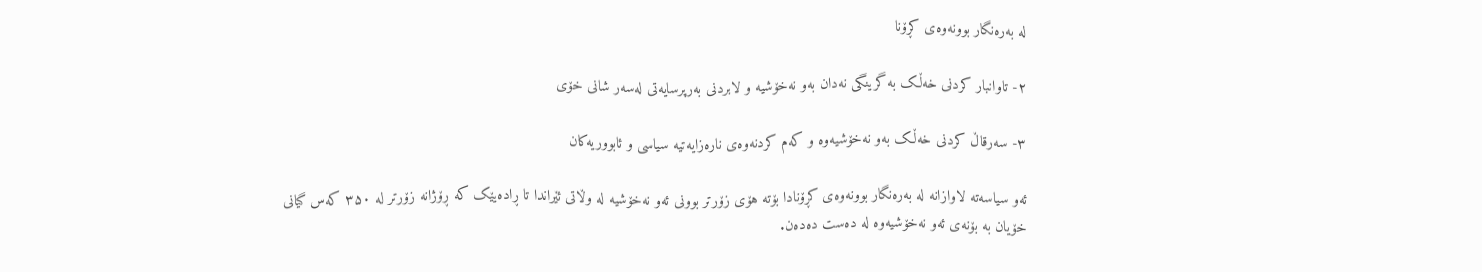لە بەرەنگار بوونەوەی کڕۆنا

۲- تاوانبار کردنی خەڵک بە گرینگی نەدان بەو نەخۆشیە و لابردنی بەرپرسایەتی لەسەر شانی خۆی

۳- سەرقاڵ کردنی خەڵک بەو نەخۆشیەوە و کەم کردنەوەی نارەزایەتیە سیاسی و ئابووریەکان

ئەو سیاسەتە لاوازانە لە بەرەنگار بوونەوەی کڕۆنادا بۆتە هۆی زۆرتر بوونی ئەو نەخۆشیە لە وڵاتی ئێراندا تا ڕادەیێک کە ڕۆژانە زۆرتر لە ۳۵۰ کەس گیانی خۆیان بە بۆنەی ئەو نەخۆشیەوە لە دەست دەدەن.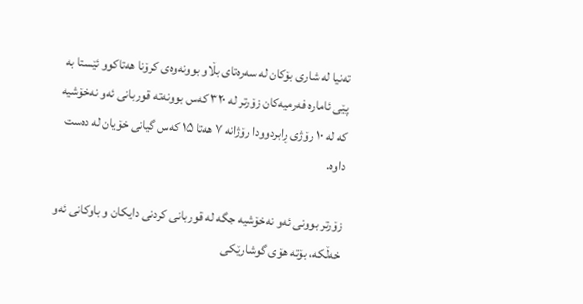تەنیا لە شاری بۆکان لە سەرەتای بڵاو بوونەوەی کرۆنا هەتاکوو ئێستا بە پێی ئامارە فەرمیەکان زۆرتر لە ۳۲۰ کەس بوونەتە قوربانی ئەو نەخۆشیە کە لە ۱۰ رۆژی ڕابردوودا رۆژانە ۷ هەتا ۱۵ کەس گیانی خۆیان لە دەست داوە.

زۆرتر بوونی ئەو نەخۆشیە جگە لە قوربانی کردنی دایکان و باوکانی ئەو خەڵکە، بۆتە هۆی گوشارێکی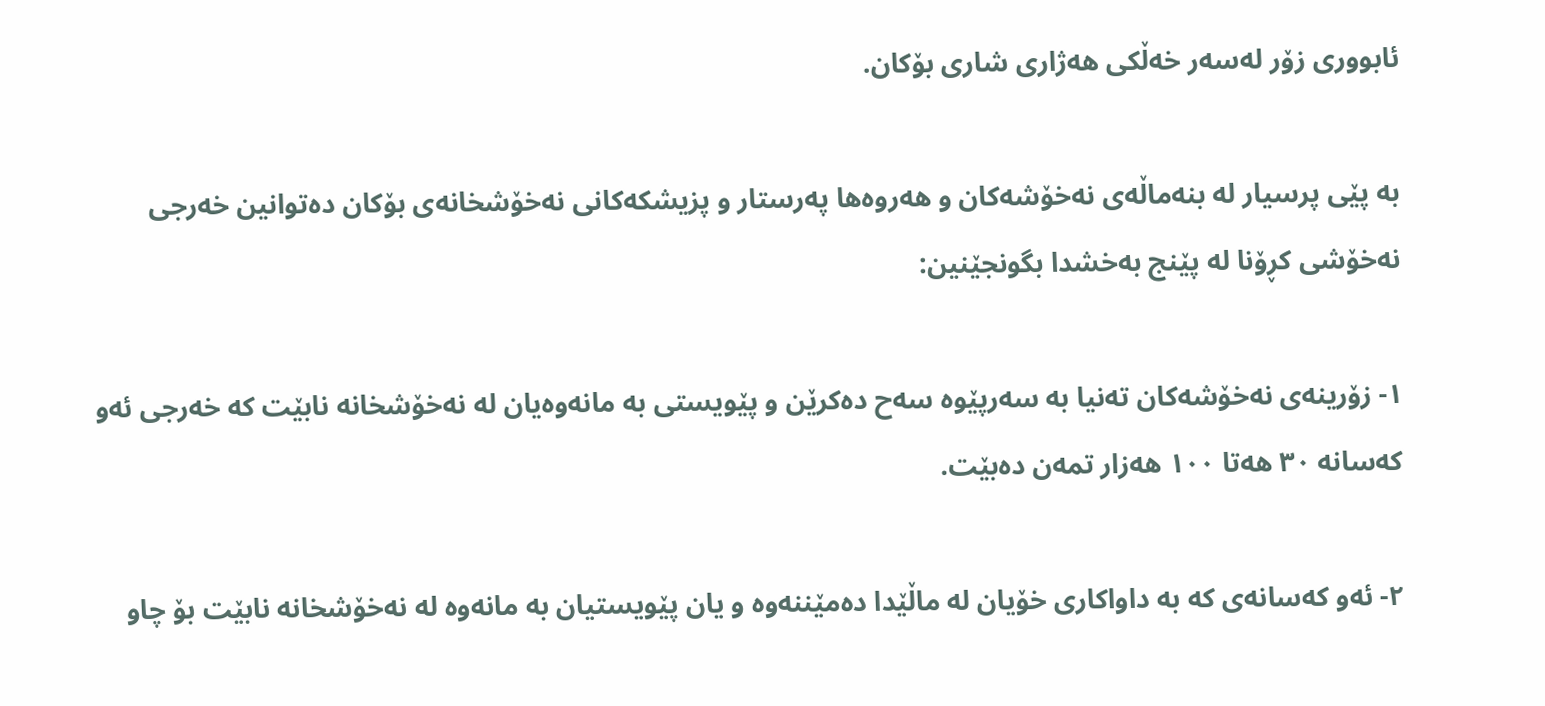ئابووری زۆر لەسەر خەڵکی هەژاری شاری بۆکان.

بە پێی پرسیار لە بنەماڵەی نەخۆشەکان و هەروەها پەرستار و پزیشکەکانی نەخۆشخانەی بۆکان دەتوانین خەرجی نەخۆشی کڕۆنا لە پێنج بەخشدا بگونجێنین:

۱- زۆرینەی نەخۆشەکان تەنیا بە سەرپێوە سەح دەکرێن و پێویستی بە مانەوەیان لە نەخۆشخانە نابێت کە خەرجی ئەو کەسانە ۳۰ هەتا ۱۰۰ هەزار تمەن دەبێت.

۲- ئەو کەسانەی کە بە داواکاری خۆیان لە ماڵێدا دەمێننەوە و یان پێویستیان بە مانەوە لە نەخۆشخانە نابێت بۆ چاو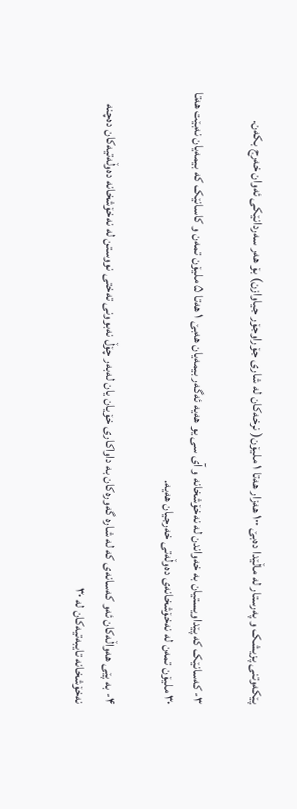پێکەوتنی پزیشک و پەرستار لە ماڵێدا دەبێ ۱۰۰ هەزار هەتا ۱ ملیۆن( نرخەکان لە شاری جۆراوجۆر جیاوازن) بۆ هەر سەردانێکی ئەوان خەرج بکەن.

۳- کەسانێک کە پێداویستیان بە خەواندن لە نەخۆشخانە و آی سی یو هەیە ئەگەر بیمەیان هەبێ ۱ هەتا ۵ ملیۆن تمەن و کاسانێک کە بیمەیان نەبێت هەتا ۳۰ ملیۆن تمەن لە نەخۆشخانەی دەوڵەتی خەرجیان هەیە.

۴- بە پێی هەواڵەکان ئەو کەسانەی کە لە شارە گەورەکان بە داواکاری خۆیان یان لەبەر چۆڵ نەبوونی تەختی نووستن لە نەخۆشخانە دەوڵەتیەکان دەچنە نەخۆشخانە تایبەتیەکان لە ۳۰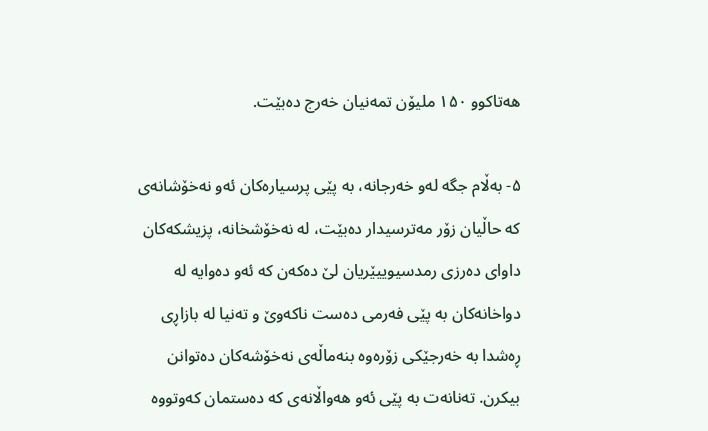هەتاکوو ۱۵۰ ملیۆن تمەنیان خەرج دەبێت.

۵- بەڵام جگە لەو خەرجانە، بە پێی پرسیارەکان ئەو نەخۆشانەی کە حاڵیان زۆر مەترسیدار دەبێت، لە نەخۆشخانە، پزیشکەکان داوای دەرزی رمدسیوییێریان لێ دەکەن کە ئەو دەوایە لە دواخانەکان بە پێی فەرمی دەست ناکەوێ و تەنیا لە بازاڕی ڕەشدا بە خەرجێکی زۆرەوە بنەماڵەی نەخۆشەکان دەتوانن بیکرن. تەنانەت بە پێی ئەو هەواڵانەی کە دەستمان کەوتووە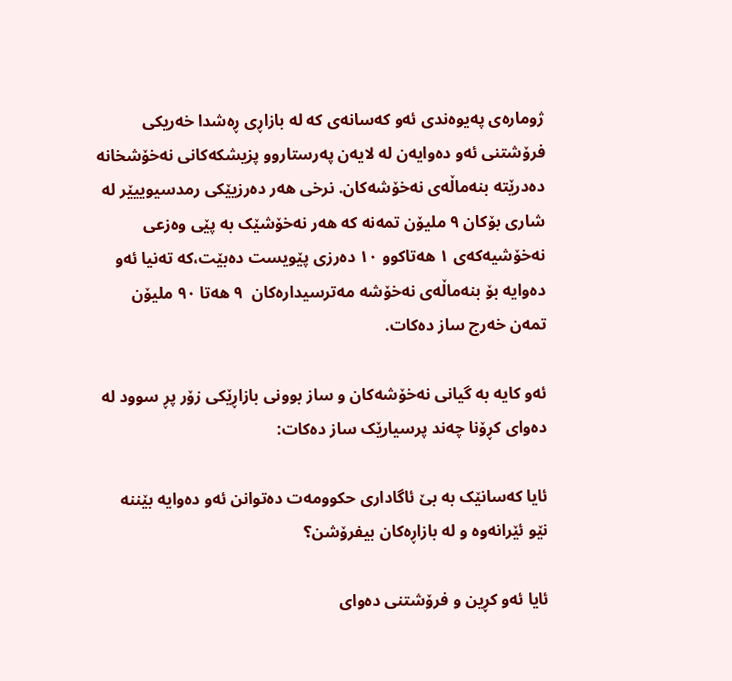ژومارەی پەیوەندی ئەو کەسانەی کە لە بازاڕی ڕەشدا خەریکی فرۆشتنی ئەو دەوایەن لە لایەن پەرستاروو پزیشکەکانی نەخۆشخانە دەدرێتە بنەماڵەی نەخۆشەکان. نرخی هەر دەرزیێکی رمدسیوییێر لە شاری بۆکان ۹ ملیۆن تمەنە کە هەر نەخۆشێک بە پێی وەزعی نەخۆشیەکەی ۱ هەتاکوو ۱۰ دەرزی پێویست دەبێت،کە تەنیا ئەو دەوایە بۆ بنەماڵەی نەخۆشە مەترسیدارەکان  ۹ هەتا ۹۰ ملیۆن تمەن خەرج ساز دەکات.

ئەو کایە بە گیانی نەخۆشەکان و ساز بوونی بازاڕێکی زۆر پڕ سوود لە دەوای کڕۆنا چەند پرسیارێک ساز دەکات:

ئایا کەسانێک بە بێ ئاگاداری حکوومەت دەتوانن ئەو دەوایە بێننە نێو ئێرانەوە و لە بازاڕەکان بیفرۆشن؟

ئایا ئەو کڕین و فرۆشتنی دەوای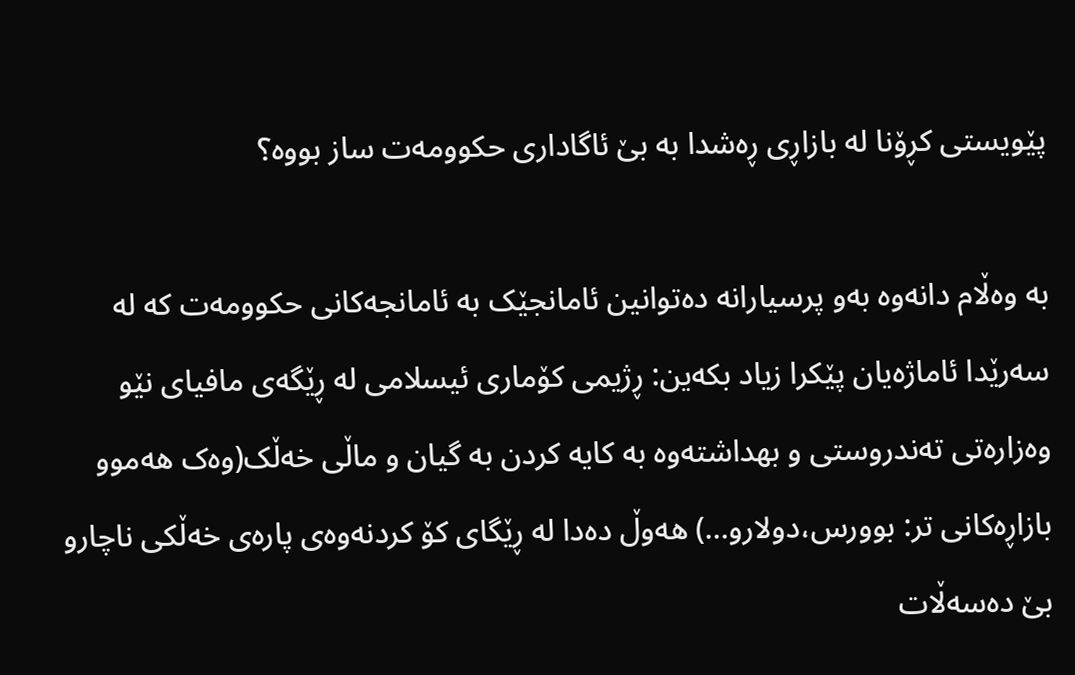پێویستی کڕۆنا لە بازاڕی ڕەشدا بە بێ ئاگاداری حکوومەت ساز بووە؟

بە وەڵام دانەوە بەو پرسیارانە دەتوانین ئامانجێک بە ئامانجەکانی حکوومەت کە لە سەرێدا ئاماژەیان پێکرا زیاد بکەین: ڕژیمی کۆماری ئیسلامی لە ڕێگەی مافیای نێو وەزارەتی تەندروستی و بهداشتەوە بە کایە کردن بە گیان و ماڵی خەڵک(وەک هەموو بازاڕەکانی تر: بوورس،دولارو…) هەوڵ دەدا لە ڕێگای کۆ کردنەوەی پارەی خەڵکی ناچارو بێ دەسەڵات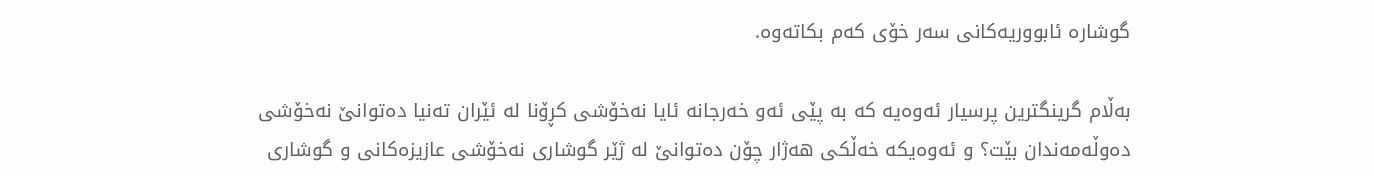گوشارە ئابووریەکانی سەر خۆی کەم بکاتەوە.

بەڵام گرینگترین پرسیار ئەوەیە کە بە پێی ئەو خەرجانە ئایا نەخۆشی کڕۆنا لە ئێران تەنیا دەتوانێ نەخۆشی دەوڵەمەندان بێت؟ و ئەوەیکە خەڵکی هەژار چۆن دەتوانێ لە ژێر گوشاری نەخۆشی عازیزەکانی و گوشاری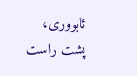ئابووری، پشت راست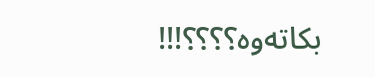بکاتەوە؟؟؟؟!!!